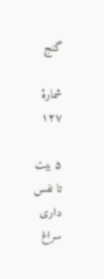گنج

شمارهٔ ۱۲۷

۵ بیت
تا نفس داری سراغ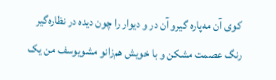کوی آن مه‌پاره گیرو آن در و دیوار را چون دیده در نظاره‌گیر
رنگ عصمت مشکن و با خویش هم‌زانو مشویوسف من یک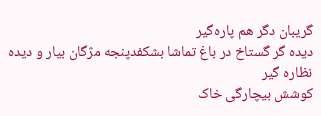گریبان دگر هم پاره‌گیر
دیده گر گستاخ در باغ تماشا بشکفدپنجه مژگان بیار و دیده نظاره گیر
کوشش بیچارگی خاک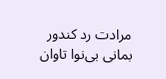مرادت رد کندور بمانی بی‌نوا تاوان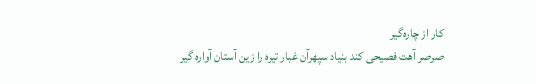کار از چاره‌گیر
صرصر آهت فصیحی کند بنیاد سپهرآن غبار تیره را زین آستان آواره گیر